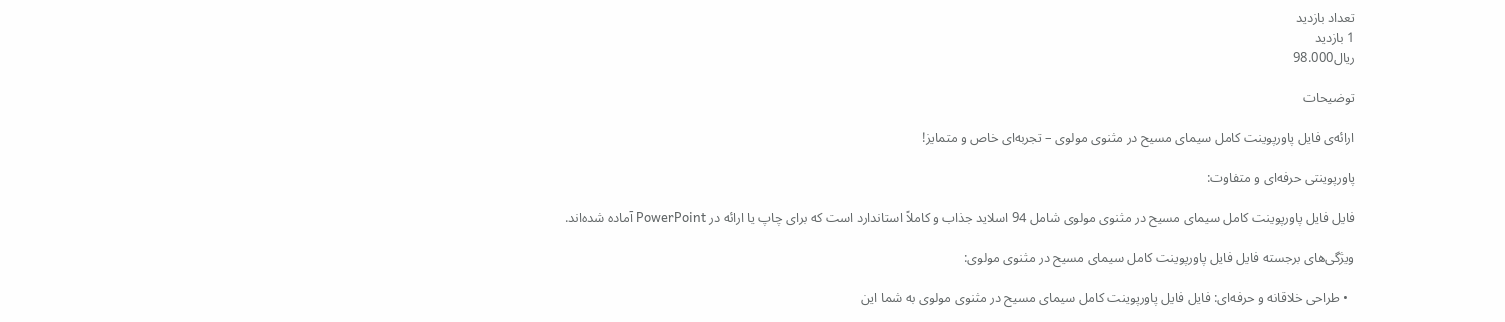تعداد بازدید
1 بازدید
ریال98.000

توضیحات

ارائه‌ی فایل پاورپوینت کامل سیمای مسیح در مثنوی مولوی – تجربه‌ای خاص و متمایز!

پاورپوینتی حرفه‌ای و متفاوت:

فایل فایل پاورپوینت کامل سیمای مسیح در مثنوی مولوی شامل 94 اسلاید جذاب و کاملاً استاندارد است که برای چاپ یا ارائه در PowerPoint آماده شده‌اند.

ویژگی‌های برجسته فایل فایل پاورپوینت کامل سیمای مسیح در مثنوی مولوی:

  • طراحی خلاقانه و حرفه‌ای: فایل فایل پاورپوینت کامل سیمای مسیح در مثنوی مولوی به شما این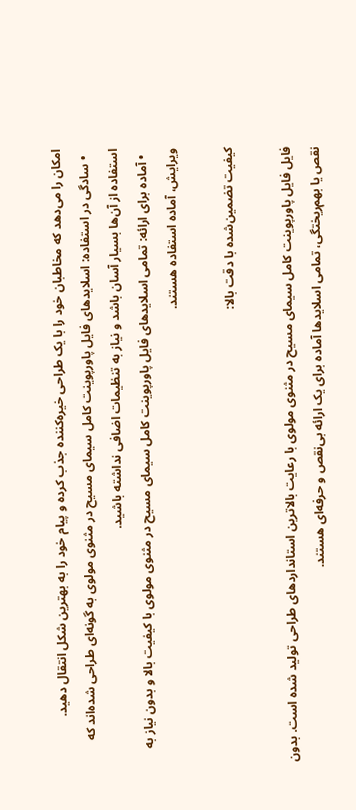امکان را می‌دهد که مخاطبان خود را با یک طراحی خیره‌کننده جذب کرده و پیام خود را به بهترین شکل انتقال دهید.
  • سادگی در استفاده: اسلایدهای فایل پاورپوینت کامل سیمای مسیح در مثنوی مولوی به گونه‌ای طراحی شده‌اند که استفاده از آن‌ها بسیار آسان باشد و نیاز به تنظیمات اضافی نداشته باشید.
  • آماده برای ارائه: تمامی اسلایدهای فایل پاورپوینت کامل سیمای مسیح در مثنوی مولوی با کیفیت بالا و بدون نیاز به ویرایش، آماده استفاده هستند.

کیفیت تضمین‌شده با دقت بالا:

فایل فایل پاورپوینت کامل سیمای مسیح در مثنوی مولوی با رعایت بالاترین استانداردهای طراحی تولید شده است. بدون نقص یا بهم‌ریختگی، تمامی اسلایدها آماده برای یک ارائه بی‌نقص و حرفه‌ای هستند.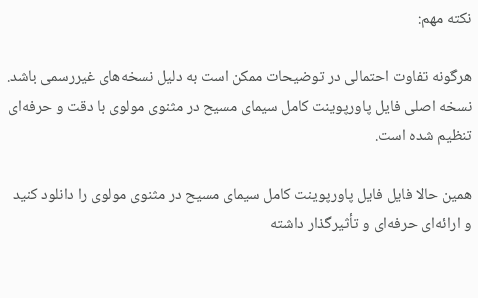نکته مهم:

هرگونه تفاوت احتمالی در توضیحات ممکن است به دلیل نسخه‌های غیررسمی باشد. نسخه اصلی فایل پاورپوینت کامل سیمای مسیح در مثنوی مولوی با دقت و حرفه‌ای تنظیم شده است.

همین حالا فایل فایل پاورپوینت کامل سیمای مسیح در مثنوی مولوی را دانلود کنید و ارائه‌ای حرفه‌ای و تأثیرگذار داشته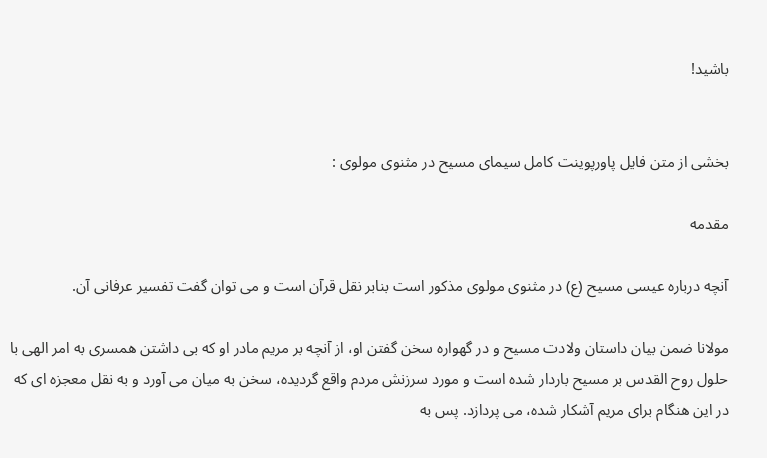باشید!


بخشی از متن فایل پاورپوینت کامل سیمای مسیح در مثنوی مولوی :

مقدمه

آنچه درباره عیسی مسیح (ع) در مثنوی مولوی مذکور است بنابر نقل قرآن است و می توان گفت تفسیر عرفانی آن.

مولانا ضمن بیان داستان ولادت مسیح و در گهواره سخن گفتن او، از آنچه بر مریم مادر او که بی داشتن همسری به امر الهی با حلول روح القدس بر مسیح باردار شده است و مورد سرزنش مردم واقع گردیده، سخن به میان می آورد و به نقل معجزه ای که در این هنگام برای مریم آشکار شده، می پردازد. پس به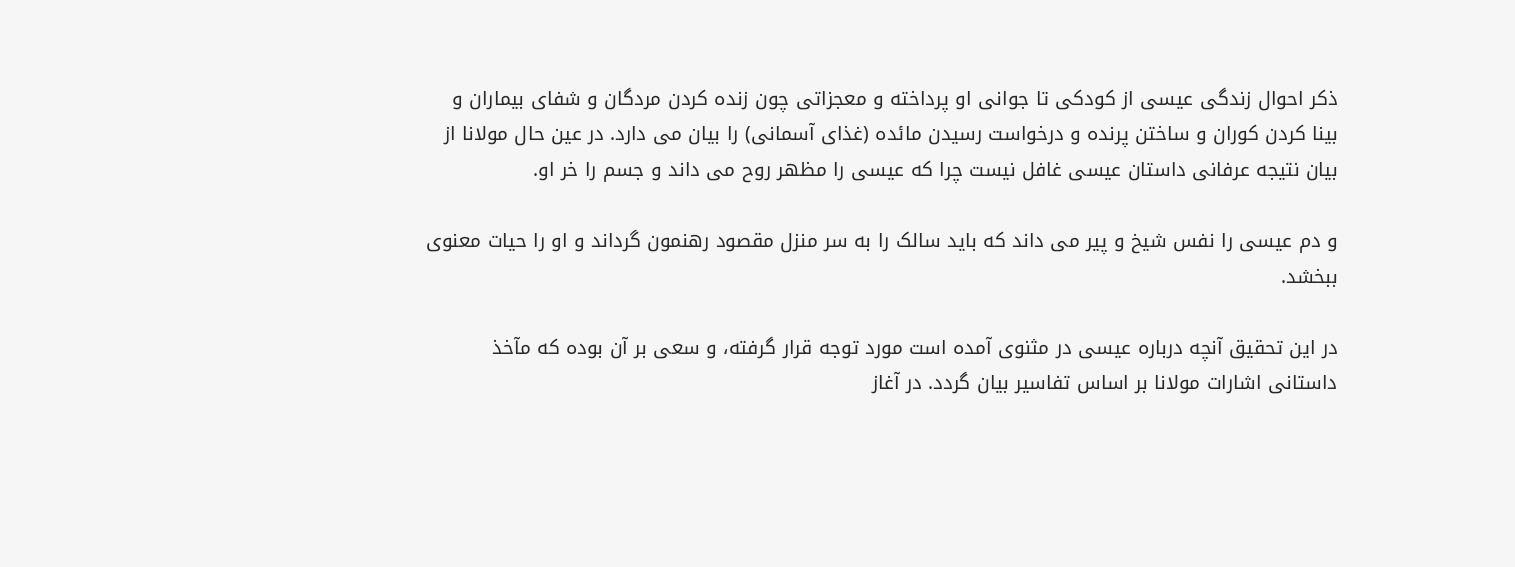ذکر احوال زندگی عیسی از کودکی تا جوانی او پرداخته و معجزاتی چون زنده کردن مردگان و شفای بیماران و بینا کردن کوران و ساختن پرنده و درخواست رسیدن مائده (غذای آسمانی) را بیان می دارد. در عین حال مولانا از بیان نتیجه عرفانی داستان عیسی غافل نیست چرا که عیسی را مظهر روح می داند و جسم را خر او.

و دم عیسی را نفس شیخ و پیر می داند که باید سالک را به سر منزل مقصود رهنمون گرداند و او را حیات معنوی ببخشد.

در این تحقیق آنچه درباره عیسی در مثنوی آمده است مورد توجه قرار گرفته، و سعی بر آن بوده که مآخذ داستانی اشارات مولانا بر اساس تفاسیر بیان گردد. در آغاز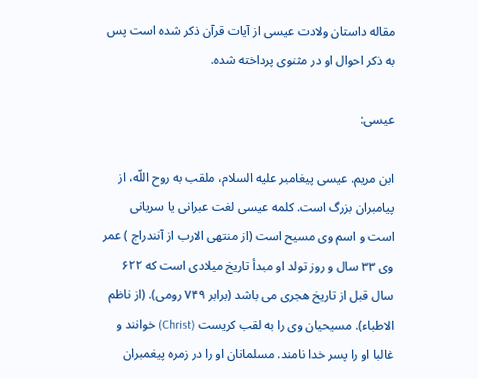مقاله داستان ولادت عیسی از آیات قرآن ذکر شده است پس به ذکر احوال او در مثنوی پرداخته شده.

عیسی:

ابن مریم. عیسی پیغامبر علیه السلام، ملقب به روح اللّه، از پیامبران بزرگ است. کلمه عیسی لغت عبرانی یا سریانی است و اسم وی مسیح است (از منتهی الارب از آنندراج ) عمر وی ۳۳ سال و روز تولد او مبدأ تاریخ میلادی است که ۶۲۲ سال قبل از تاریخ هجری می باشد (برابر ۷۴۹ رومی). (از ناظم الاطباء). مسیحیان وی را به لقب کریست (Christ) خوانند و غالبا او را پسر خدا نامند. مسلمانان او را در زمره پیغمبران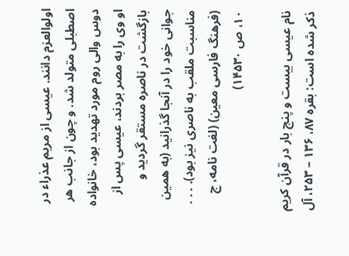اولوالعزم دانند. عیسی از مریم عذراء در اصطبلی متولد شد. و چون از جانب هر دوس والی روم مورد تهدید بود، خانواده او وی را به مصر بردند، عیسی پس از بازگشت در ناصره مستقر گردید و جوانی خود را در آنجا گذرانید (به همین مناسبت ملقب به ناصری نیز بود). . . . (فرهنگ فارسی معین) (لغت نامه، ج ۱۰، ص ۱۴۵۳۰)

نام عیسی بیست و پنج بار در قرآن کریم ذکر شده است: بقره ۸۷، ۱۳۶ – ۲۵۳، آل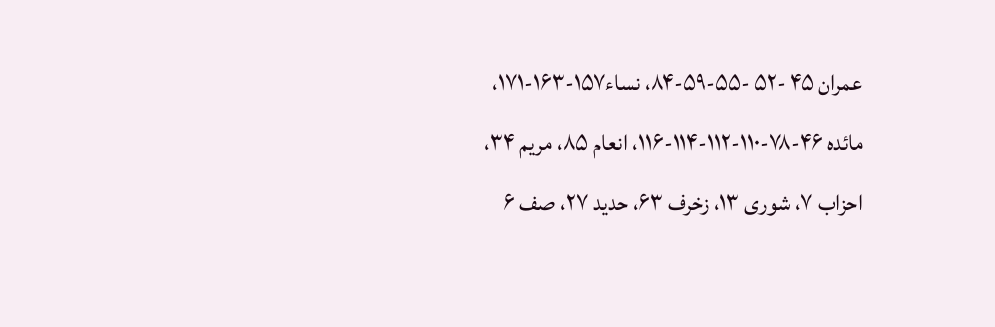عمران ۴۵ -۵۲ -۵۵-۵۹-۸۴، نساء۱۵۷-۱۶۳-۱۷۱، مائده ۴۶-۷۸-۱۱۰-۱۱۲-۱۱۴-۱۱۶، انعام ۸۵، مریم ۳۴، احزاب ۷، شوری ۱۳، زخرف ۶۳، حدید ۲۷، صف ۶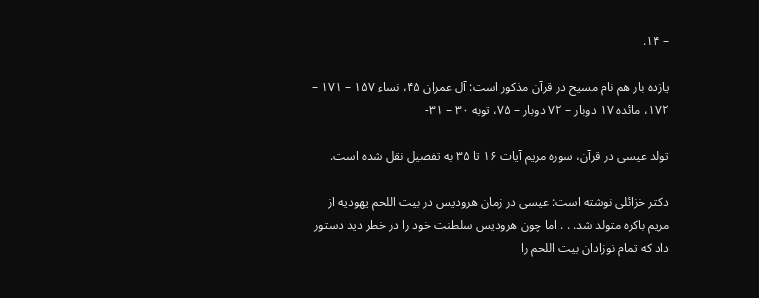– ۱۴.

یازده بار هم نام مسیح در قرآن مذکور است: آل عمران ۴۵، نساء ۱۵۷ – ۱۷۱ – ۱۷۲، مائده ۱۷ دوبار – ۷۲ دوبار – ۷۵، توبه ۳۰ – ۳۱-

تولد عیسی در قرآن، سوره مریم آیات ۱۶ تا ۳۵ به تفصیل نقل شده است.

دکتر خزائلی نوشته است: عیسی در زمان هرودیس در بیت اللحم یهودیه از مریم باکره متولد شد. . . اما چون هرودیس سلطنت خود را در خطر دید دستور داد که تمام نوزادان بیت اللحم را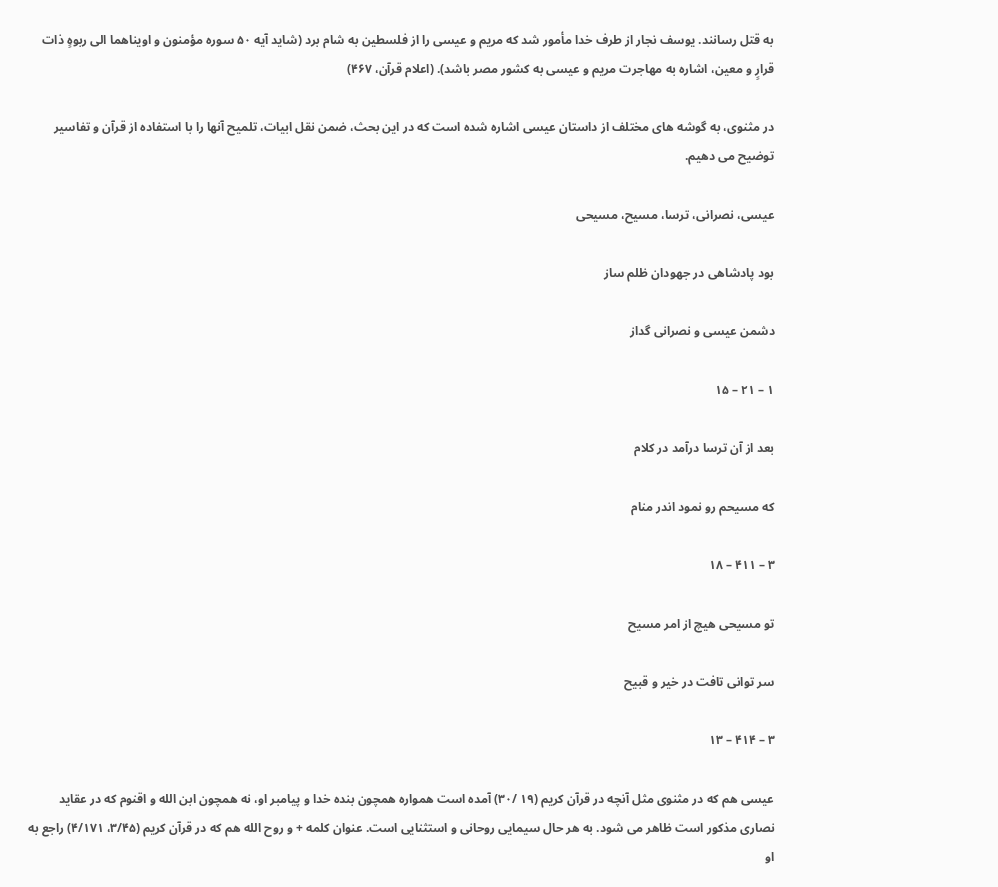به قتل رسانند. یوسف نجار از طرف خدا مأمور شد که مریم و عیسی را از فلسطین به شام برد (شاید آیه ۵۰ سوره مؤمنون و اویناهما الی ربوهٍ ذات قرارٍ و معین، اشاره به مهاجرت مریم و عیسی به کشور مصر باشد). (اعلام قرآن، ۴۶۷)

در مثنوی، به گوشه های مختلف از داستان عیسی اشاره شده است که در این بحث، ضمن نقل ابیات، تلمیح آنها را با استفاده از قرآن و تفاسیر توضیح می دهیم.

عیسی، نصرانی، ترسا، مسیح، مسیحی

بود پادشاهی در جهودان ظلم ساز

دشمن عیسی و نصرانی گداز

۱ – ۲۱ – ۱۵

بعد از آن ترسا درآمد در کلام

که مسیحم رو نمود اندر منام

۳ – ۴۱۱ – ۱۸

تو مسیحی هیچ از امر مسیح

سر توانی تافت در خیر و قبیح

۳ – ۴۱۴ – ۱۳

عیسی هم که در مثنوی مثل آنچه در قرآن کریم (۱۹ /۳۰) آمده است همواره همچون بنده خدا و پیامبر او، نه همچون ابن الله و اقنوم که در عقاید نصاری مذکور است ظاهر می شود. به هر حال سیمایی روحانی و استثنایی است. عنوان کلمه + و روح الله هم که در قرآن کریم (۳/۴۵، ۴/۱۷۱) راجع به او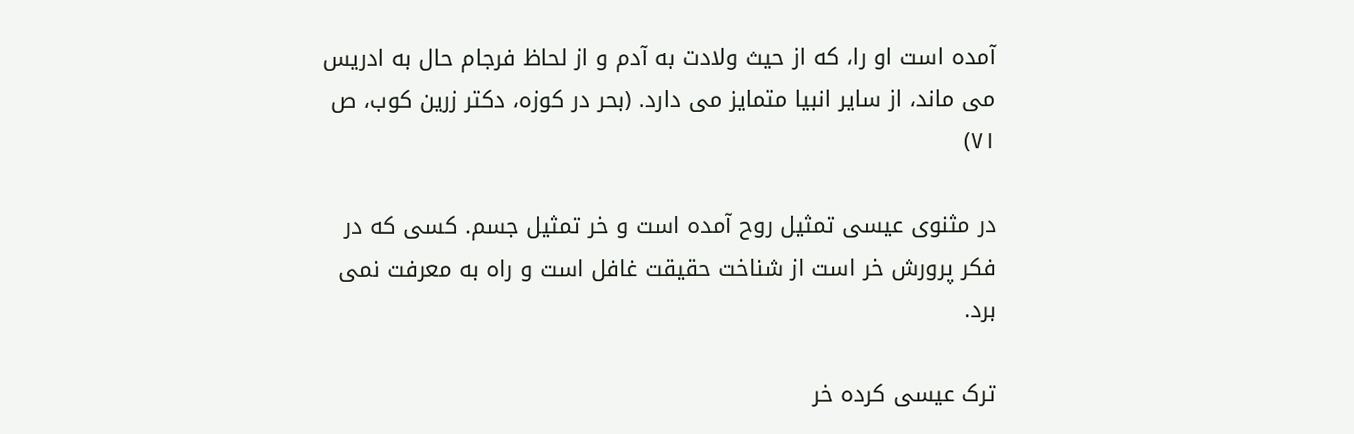آمده است او را، که از حیث ولادت به آدم و از لحاظ فرجام حال به ادریس می ماند، از سایر انبیا متمایز می دارد. (بحر در کوزه، دکتر زرین کوب، ص ۷۱)

در مثنوی عیسی تمثیل روح آمده است و خر تمثیل جسم. کسی که در فکر پرورش خر است از شناخت حقیقت غافل است و راه به معرفت نمی برد.

ترک عیسی کرده خر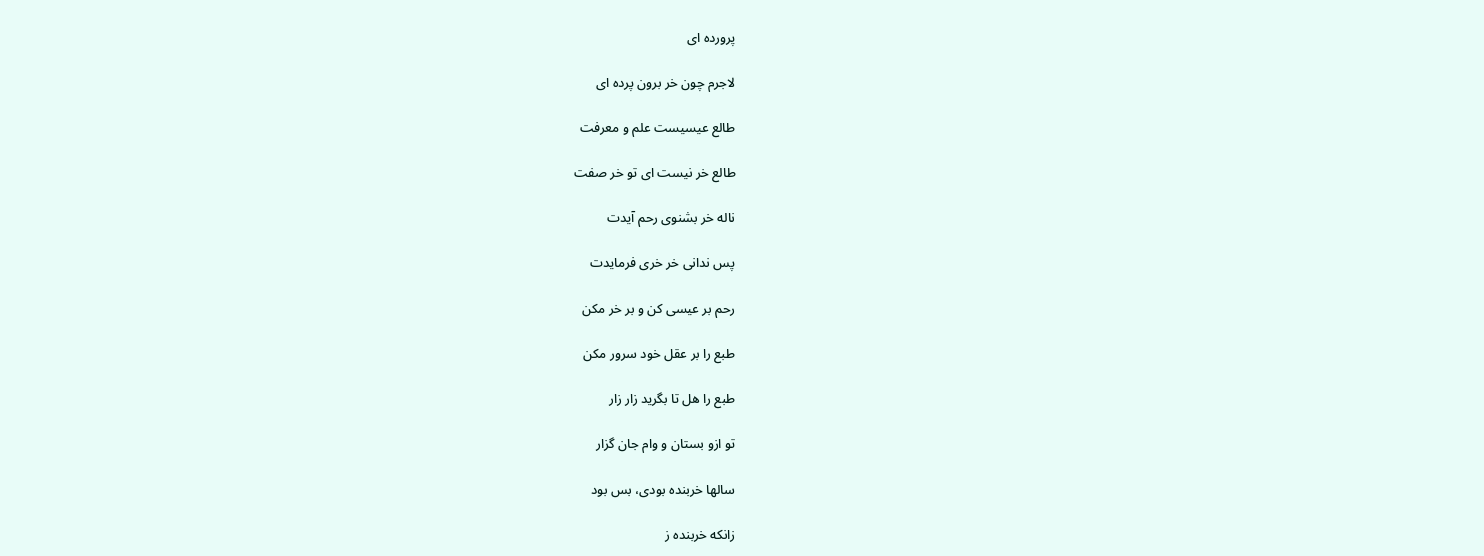پرورده ای

لاجرم چون خر برون پرده ای

طالع عیسیست علم و معرفت

طالع خر نیست ای تو خر صفت

ناله خر بشنوی رحم آیدت

پس ندانی خر خری فرمایدت

رحم بر عیسی کن و بر خر مکن

طبع را بر عقل خود سرور مکن

طبع را هل تا بگرید زار زار

تو ازو بستان و وام جان گزار

سالها خربنده بودی، بس بود

زانکه خربنده ز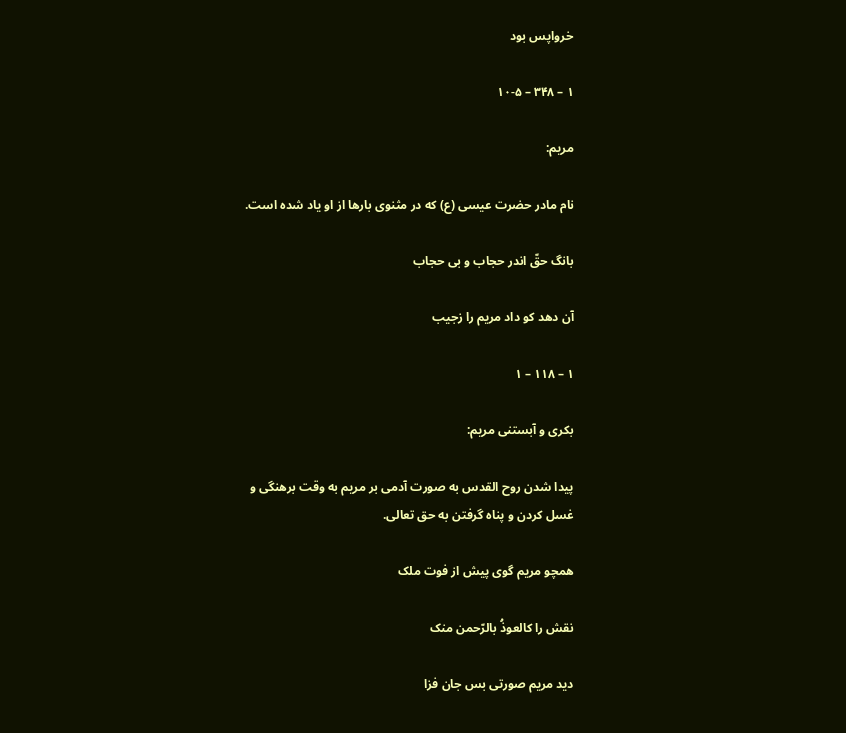خرواپس بود

۱ – ۳۴۸ – ۱۰-۵

مریم:

نام مادر حضرت عیسی (ع) که در مثنوی بارها از او یاد شده است.

بانگ حقّ اندر حجاب و بی حجاب

آن دهد کو داد مریم را زجیب

۱ – ۱۱۸ – ۱

بکری و آبستنی مریم:

پیدا شدن روح القدس به صورت آدمی بر مریم به وقت برهنگی و غسل کردن و پناه گرفتن به حق تعالی.

همچو مریم گوی پیش از فوت ملک

نقش را کالعوذُ بالرّحمن منک

دید مریم صورتی بس جان فزا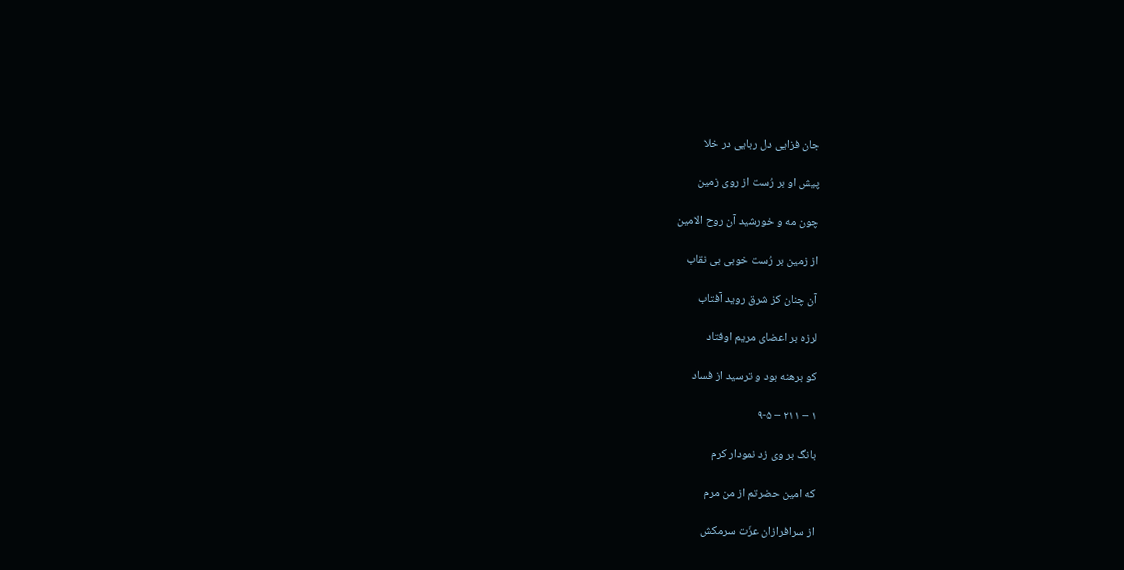جان فزایی دل ربایی در خلا

پیش او بر رُست از روی زمین

چون مه و خورشید آن روح الامین

از زمین بر رُست خوبی بی نقاب

آن چنان کز شرق روید آفتاب

لرزه بر اعضای مریم اوفتاد

کو برهنه بود و ترسید از فساد

۱ – ۲۱۱ – ۹-۵

بانگ بر وی زد نمودار کرم

که امین حضرتم از من مرم

از سرافرازان عزّت سرمکش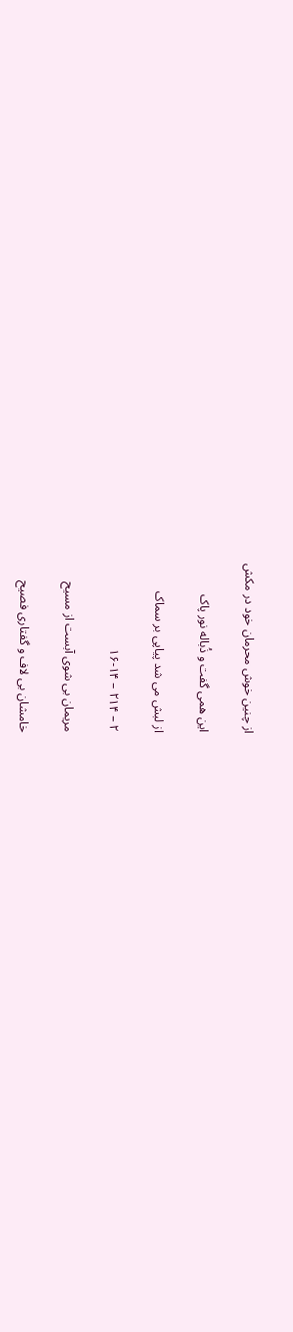از چنین خوش محرمان خود در مکش

این همی گفت و ذُباله نور پاک

از لبش می شد پیاپی بر سماک

۲ – ۲۱۴ – ۱۶-۱۴

مریمان بی شوی آبست از مسیح

خامشان بی لاف و گفتاری فصیح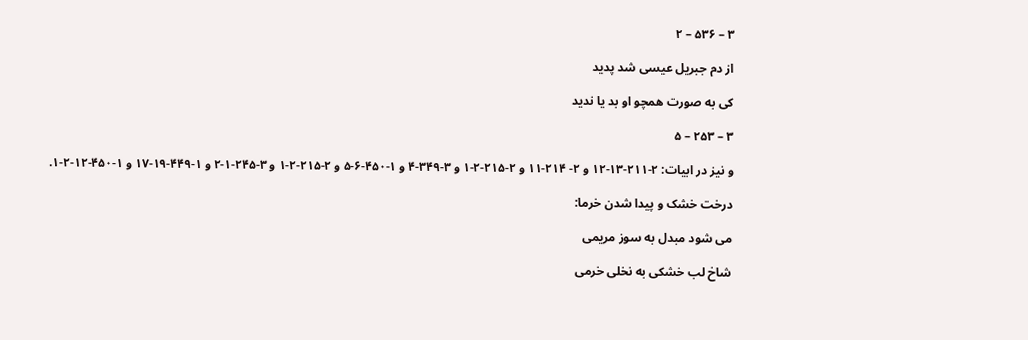۳ – ۵۳۶ – ۲

از دم جبریل عیسی شد پدید

کی به صورت همچو او بد یا ندید

۳ – ۲۵۳ – ۵

و نیز در ابیات: ۲-۲۱۱-۱۳-۱۲ و ۲- ۲۱۴-۱۱ و ۲-۲۱۵-۲-۱ و ۳-۳۴۹-۴ و ۱-۴۵۰-۶-۵ و ۲-۲۱۵-۲-۱ و ۳-۲۴۵-۱-۲ و ۱-۴۴۹-۱۹-۱۷ و ۱-۴۵۰-۱۲-۲-۱.

درخت خشک و پیدا شدن خرما:

می شود مبدل به سوز مریمی

شاخ لب خشکی به نخلی خرمی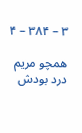۳ – ۳۸۴ – ۴

همچو مریم درد بودش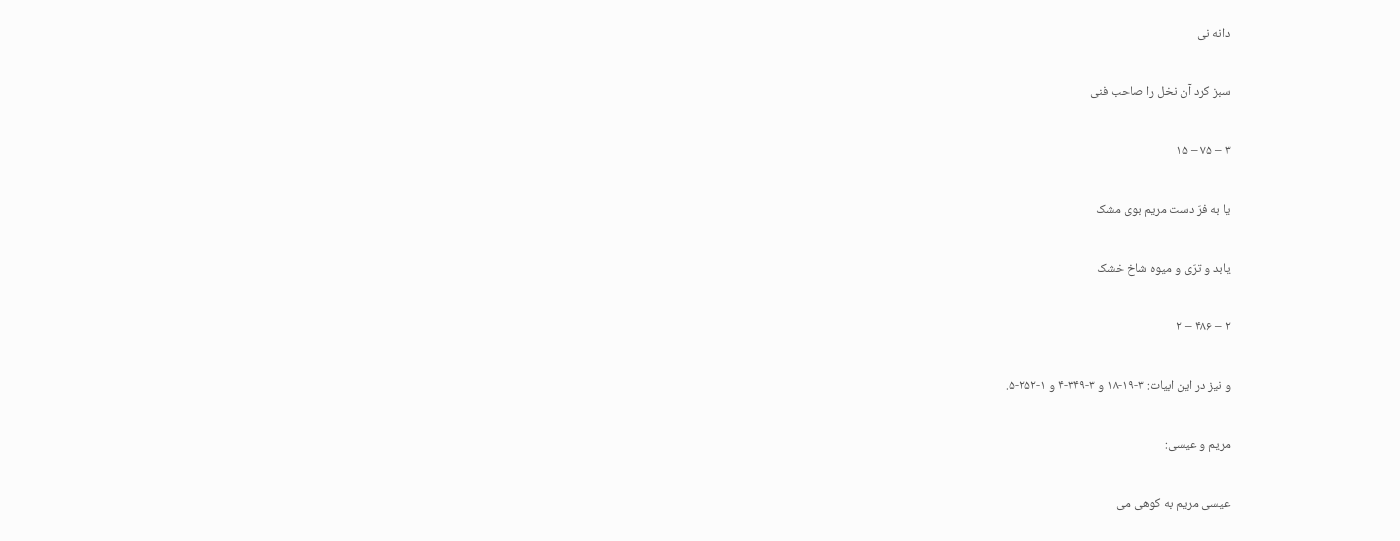دانه نی

سبز کرد آن نخل را صاحب فنی

۳ – ۷۵ – ۱۵

یا به فرّ دست مریم بوی مشک

یابد و ترّی و میوه شاخ خشک

۲ – ۴۸۶ – ۲

و نیز در این ابیات: ۳-۱۹-۱۸ و ۳-۳۴۹-۴ و ۱-۲۵۲-۵.

مریم و عیسی:

عیسی مریم به کوهی می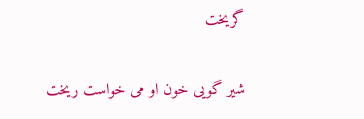گریخت

شیر گویی خون او می خواست ریخت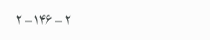۲ – ۱۴۶ – ۲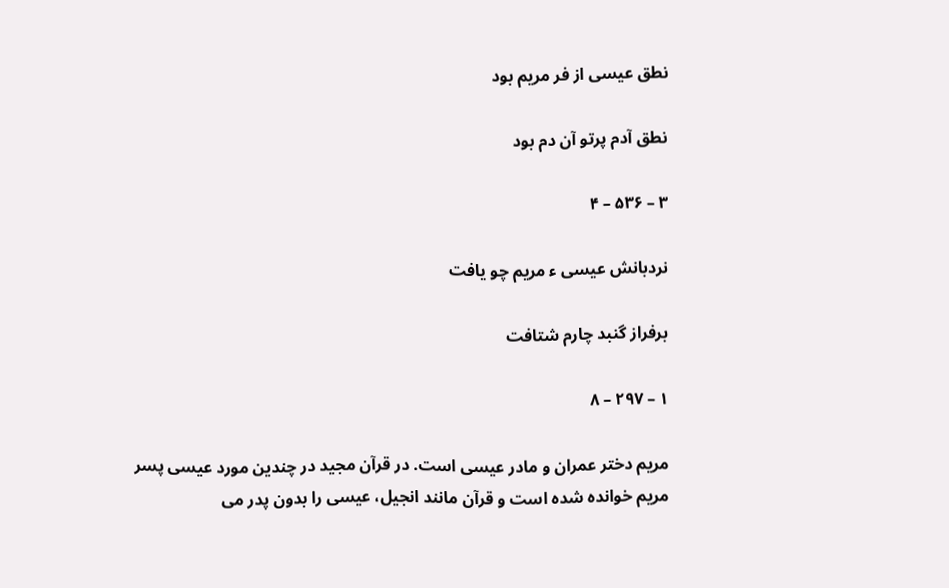نطق عیسی از فر مریم بود

نطق آدم پرتو آن دم بود

۳ – ۵۳۶ – ۴

نردبانش عیسی ء مریم چو یافت

برفراز گنبد چارم شتافت

۱ – ۲۹۷ – ۸

مریم دختر عمران و مادر عیسی است. در قرآن مجید در چندین مورد عیسی پسر مریم خوانده شده است و قرآن مانند انجیل، عیسی را بدون پدر می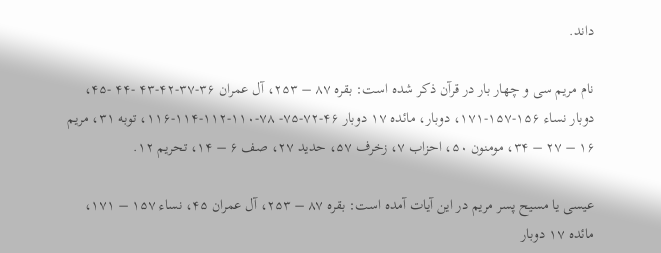داند.

نام مریم سی و چهار بار در قرآن ذکر شده است: بقره ۸۷ – ۲۵۳، آل عمران ۳۶-۳۷-۴۲-۴۳ -۴۴ -۴۵، دوبار نساء ۱۵۶-۱۵۷-۱۷۱، دوبار، مائده ۱۷ دوبار ۴۶-۷۲-۷۵- ۷۸-۱۱۰-۱۱۲-۱۱۴-۱۱۶، توبه ۳۱، مریم ۱۶ – ۲۷ – ۳۴، مومنون ۵۰، احزاب ۷، زخرف ۵۷، حدید ۲۷، صف ۶ – ۱۴، تحریم ۱۲.

عیسی یا مسیح پسر مریم در این آیات آمده است: بقره ۸۷ – ۲۵۳، آل عمران ۴۵، نساء ۱۵۷ – ۱۷۱، مائده ۱۷ دوبار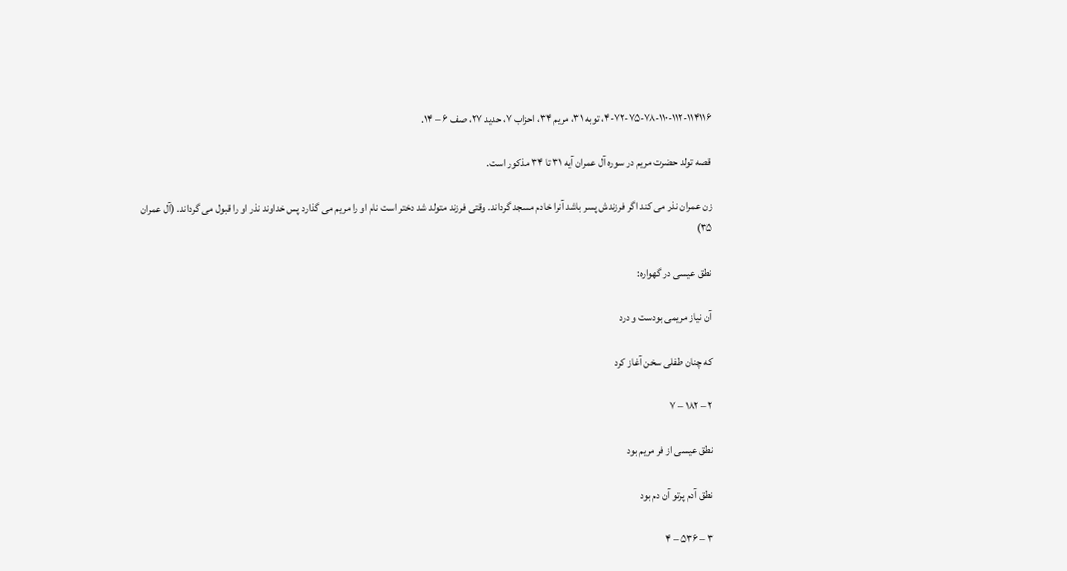۴-۷۲-۷۵-۷۸-۱۱۰-۱۱۲-۱۱۴۱۱۶، توبه ۳۱، مریم ۳۴، احزاب ۷، حدید ۲۷، صف ۶ – ۱۴.

قصه تولد حضرت مریم در سوره آل عمران آیه ۳۱ تا ۳۴ مذکور است.

زن عمران نذر می کند اگر فرزندش پسر باشد آنرا خادم مسجد گرداند. وقتی فرزند متولد شد دختر است نام او را مریم می گذارد پس خداوند نذر او را قبول می گرداند. (آل عمران ۳۵)

نطق عیسی در گهواره:

آن نیاز مریمی بودست و درد

که چنان طفلی سخن آغاز کرد

۲ – ۱۸۲ – ۷

نطق عیسی از فر مریم بود

نطق آدم پرتو آن دم بود

۳ – ۵۳۶ – ۴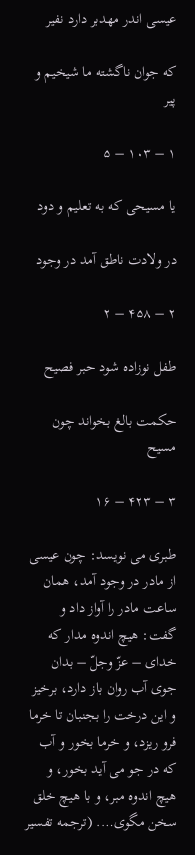عیسی اندر مهدبر دارد نفیر

که جوان ناگشته ما شیخیم و پیر

۱ – ۱۰۳ – ۵

یا مسیحی که به تعلیم و دود

در ولادت ناطق آمد در وجود

۲ – ۴۵۸ – ۲

طفل نوزاده شود حبر فصیح

حکمت بالغ بخواند چون مسیح

۳ – ۴۲۳ – ۱۶

طبری می نویسد: چون عیسی از مادر در وجود آمد، همان ساعت مادر را آواز داد و گفت: هیچ اندوه مدار که خدای – عزّ وجلّ – بدان جوی آب روان باز دارد، برخیز و این درخت را بجنبان تا خرما فرو ریزد، و خرما بخور و آب که در جو می آید بخور، و هیچ اندوه مبر، و با هیچ خلق سخن مگوی…. (ترجمه تفسیر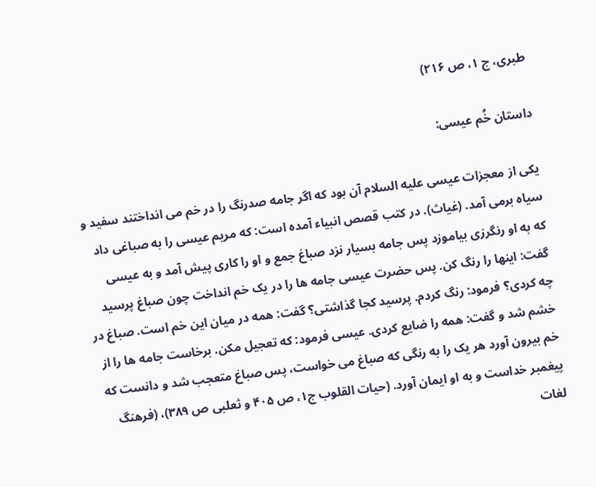طبری، ج ۱، ص ۲۱۶)

داستان خُم عیسی:

یکی از معجزات عیسی علیه السلام آن بود که اگر جامه صدرنگ را در خم می انداختند سفید و سیاه برمی آمد. (غیاث). در کتب قصص انبیاء آمده است: که مریم عیسی را به صباغی داد که به او رنگرزی بیاموزد پس جامه بسیار نزد صباغ جمع و او را کاری پیش آمد و به عیسی گفت: اینها را رنگ کن. پس حضرت عیسی جامه ها را در یک خم انداخت چون صباغ پرسید چه کردی؟ فرمود: رنگ کردم. پرسید کجا گذاشتی؟ گفت: همه در میان این خم است. صباغ در خشم شد و گفت: همه را ضایع کردی. عیسی فرمود: که تعجیل مکن. برخاست جامه ها را از خم بیرون آورد هر یک را به رنگی که صباغ می خواست، پس صباغ متعجب شد و دانست که پیغمبر خداست و به او ایمان آورد. (حیات القلوب ج۱، ص ۴۰۵ و ثعلبی ص ۳۸۹)، (فرهنگ لغات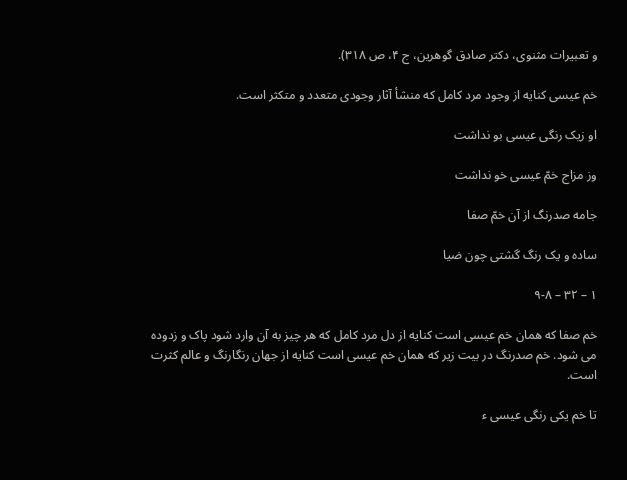و تعبیرات مثنوی، دکتر صادق گوهرین، ج ۴، ص ۳۱۸).

خم عیسی کنایه از وجود مرد کامل که منشأ آثار وجودی متعدد و متکثر است.

او زیک رنگی عیسی بو نداشت

وز مزاج خمّ عیسی خو نداشت

جامه صدرنگ از آن خمّ صفا

ساده و یک رنگ گشتی چون ضیا

۱ – ۳۲ – ۹-۸

خم صفا که همان خم عیسی است کنایه از دل مرد کامل که هر چیز به آن وارد شود پاک و زدوده می شود. خم صدرنگ در بیت زیر که همان خم عیسی است کنایه از جهان رنگارنگ و عالم کثرت است.

تا خم یکی رنگی عیسی ء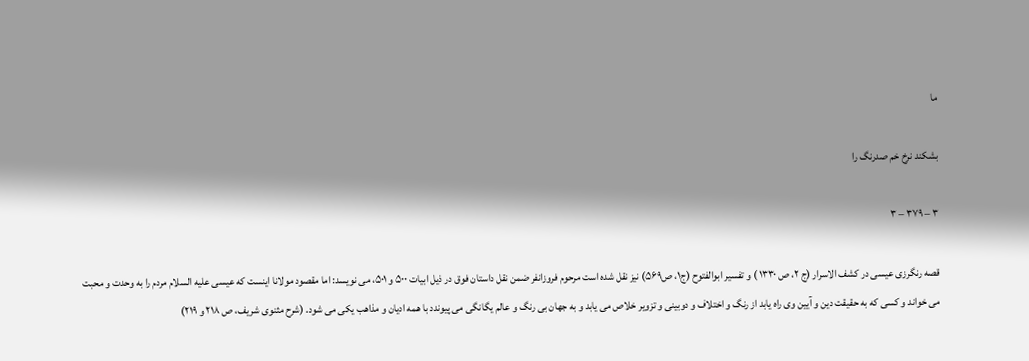ما

بشکند نرخ خم صدرنگ را

۳ – ۳۷۹ – ۳

قصه رنگرزی عیسی در کشف الاسرار (ج ۲، ص ۱۳۳۰ ) و تفسیر ابوالفتوح (ج۱، ص۵۶۹) نیز نقل شده است مرحوم فروزانفر ضمن نقل داستان فوق در ذیل ابیات ۵۰۰ و ۵۰۱، می نویسد: اما مقصود مولانا اینست که عیسی علیه السلام مردم را به وحدت و محبت می خواند و کسی که به حقیقت دین و آیین وی راه یابد از رنگ و اختلاف و دوبینی و تزویر خلاص می یابد و به جهان بی رنگ و عالم یگانگی می پیوندد با همه ادیان و مذاهب یکی می شود. (شرح مثنوی شریف، ص ۲۱۸ و ۲۱۹)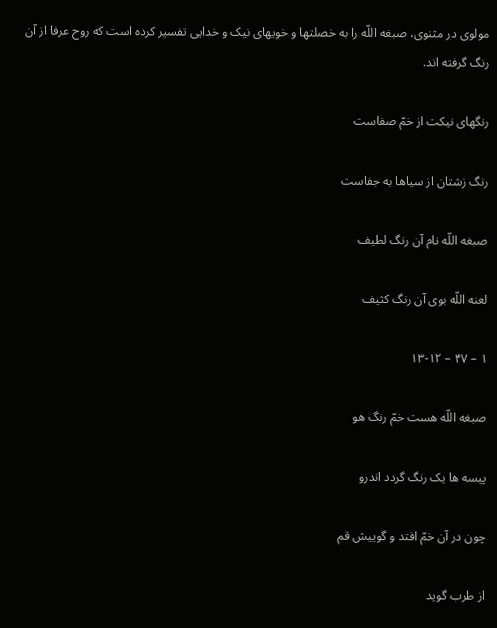مولوی در مثنوی، صبغه اللّه را به خصلتها و خویهای نیک و خدایی تفسیر کرده است که روح عرفا از آن رنگ گرفته اند.

رنگهای نیکت از خمّ صفاست

رنگ زشتان از سیاها به جفاست

صبغه اللّه نام آن رنگ لطیف

لعنه اللّه بوی آن رنگ کثیف

۱ – ۴۷ – ۱۳-۱۲

صبغه اللّه هست خمّ رنگ هو

پیسه ها یک رنگ گردد اندرو

چون در آن خمّ افتد و گوییش قم

از طرب گوید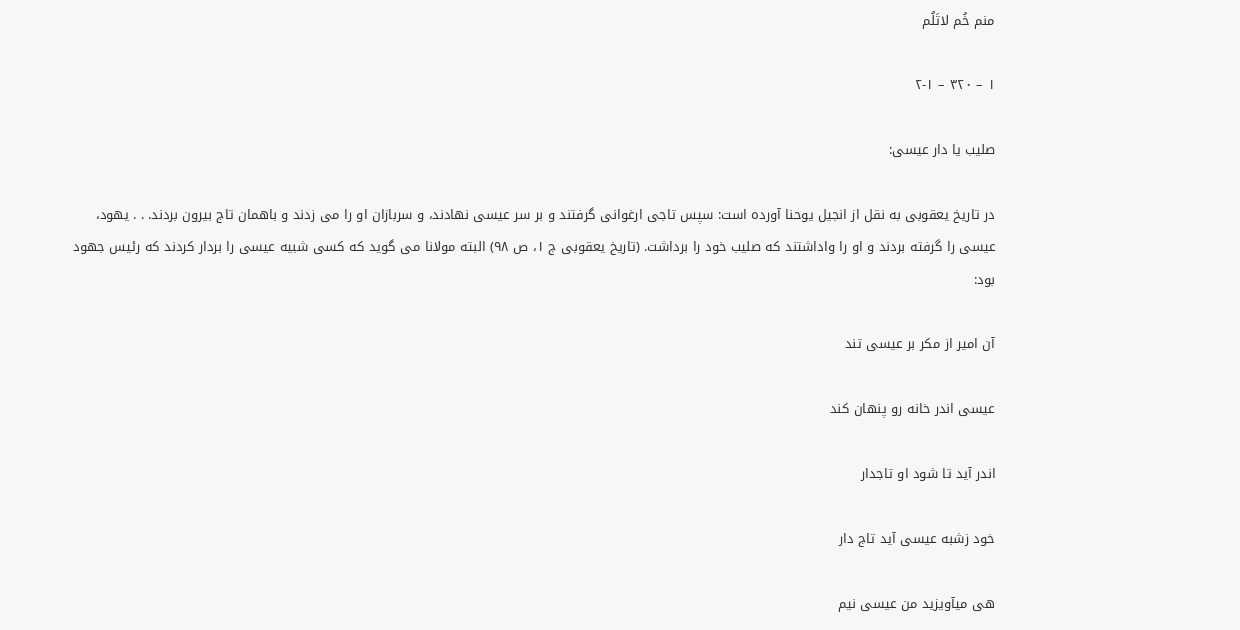منم خُم لاتَلُم

۱ – ۳۲۰ – ۲-۱

صلیب یا دار عیسی:

در تاریخ یعقوبی به نقل از انجیل یوحنا آورده است: سپس تاجی ارغوانی گرفتند و بر سر عیسی نهادند، و سربازان او را می زدند و باهمان تاج بیرون بردند. . . یهود، عیسی را گرفته بردند و او را واداشتند که صلیب خود را برداشت. (تاریخ یعقوبی ج ۱، ص ۹۸) البته مولانا می گوید که کسی شبیه عیسی را بردار کردند که رئیس جهود بود:

آن امیر از مکر بر عیسی تند

عیسی اندر خانه رو پنهان کند

اندر آید تا شود او تاجدار

خود زشبه عیسی آید تاج دار

هی میآویزید من عیسی نیم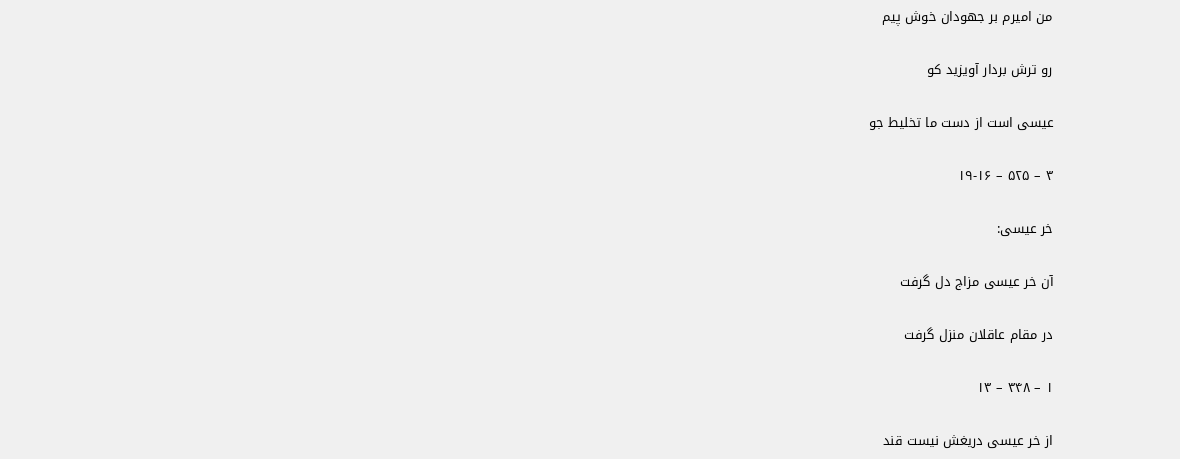من امیرم بر جهودان خوش پیم

رو ترش بردار آویزید کو

عیسی است از دست ما تخلیط جو

۳ – ۵۲۵ – ۱۹-۱۶

خر عیسی:

آن خر عیسی مزاج دل گرفت

در مقام عاقلان منزل گرفت

۱ – ۳۴۸ – ۱۳

از خر عیسی دریغش نیست قند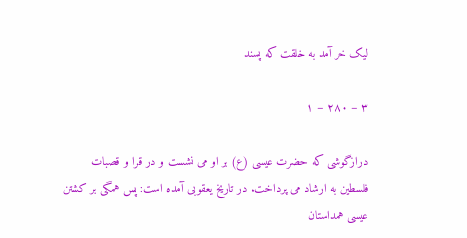لیک خر آمد به خلقت که پسند

۳ – ۲۸۰ – ۱

درازگوشی که حضرت عیسی (ع) بر او می نشست و در قرا و قصبات فلسطین به ارشاد می پرداخت. در تاریخ یعقوبی آمده است: پس همگی بر کشتن عیسی همداستان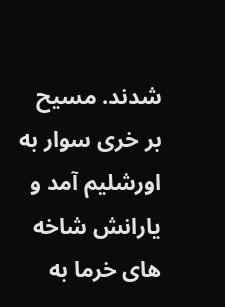شدند. مسیح بر خری سوار به اورشلیم آمد و یارانش شاخه های خرما به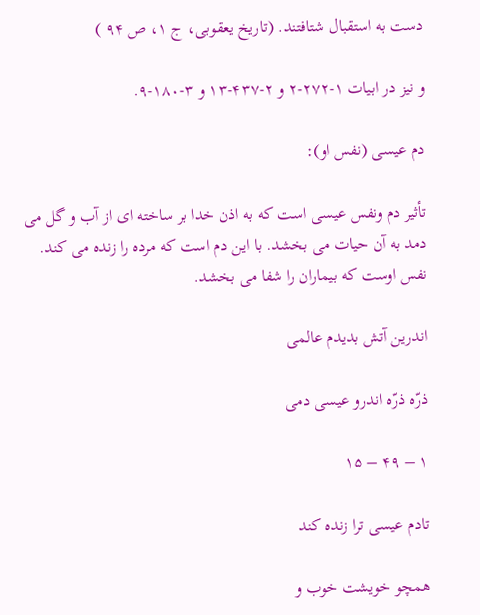دست به استقبال شتافتند. (تاریخ یعقوبی، ج ۱، ص ۹۴ )

و نیز در ابیات ۱-۲۷۲-۲ و ۲-۴۳۷-۱۳ و ۳-۱۸۰-۹.

دم عیسی (نفس او):

تأثیر دم ونفس عیسی است که به اذن خدا بر ساخته ای از آب و گل می دمد به آن حیات می بخشد. با این دم است که مرده را زنده می کند. نفس اوست که بیماران را شفا می بخشد.

اندرین آتش بدیدم عالمی

ذرّه ذرّه اندرو عیسی دمی

۱ – ۴۹ – ۱۵

تادم عیسی ترا زنده کند

همچو خویشت خوب و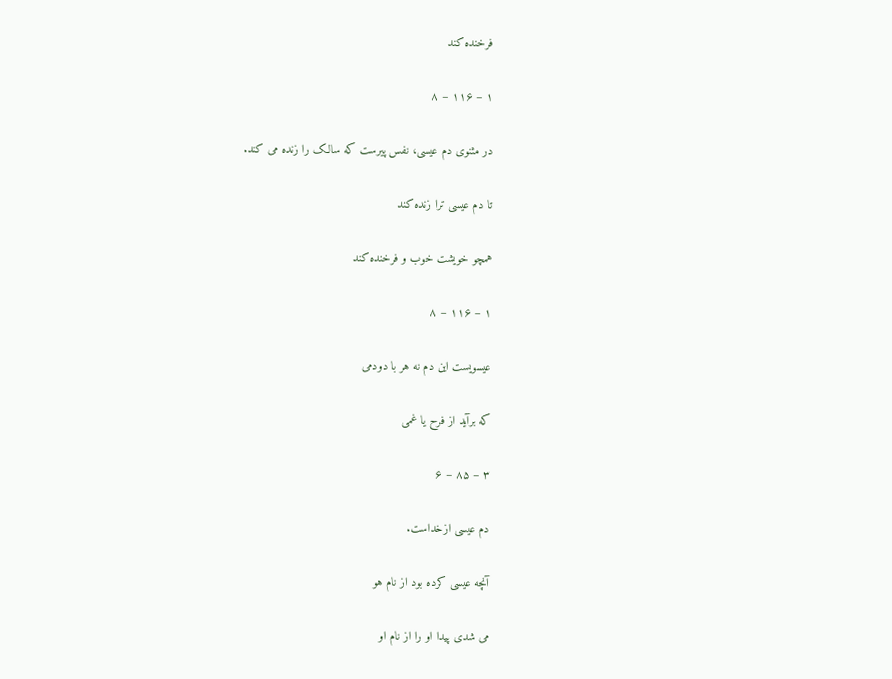فرخنده کند

۱ – ۱۱۶ – ۸

در مثنوی دم عیسی، نفس پیرست که سالک را زنده می کند.

تا دم عیسی ترا زنده کند

همچو خویشت خوب و فرخنده کند

۱ – ۱۱۶ – ۸

عیسویست این دم نه هر با دودمی

که برآید از فرح یا غمی

۳ – ۸۵ – ۶

دم عیسی ازخداست.

آنچه عیسی کرده بود از نام هو

می شدی پیدا او را از نام او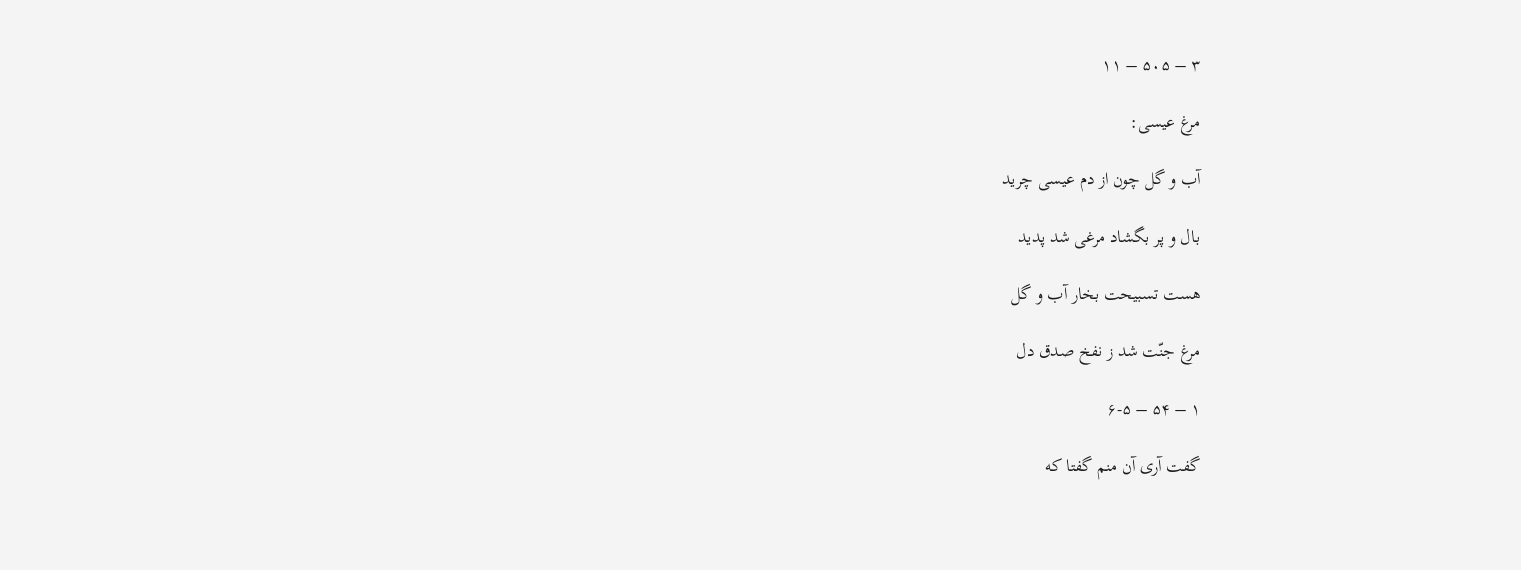۳ – ۵۰۵ – ۱۱

مرغ عیسی:

آب و گل چون از دم عیسی چرید

بال و پر بگشاد مرغی شد پدید

هست تسبیحت بخار آب و گل

مرغ جنّت شد ز نفخ صدق دل

۱ – ۵۴ – ۶-۵

گفت آری آن منم گفتا که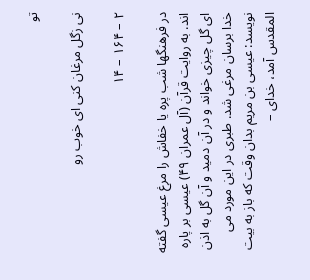تو

نی زگل مرغان کنی ای خوب رو

۲ – ۱۶۴ – ۱۴

در فرهنگها شب پره یا خفاش را مرغ عیسی گفته اند. به روایت قرآن (آل عمران ۴۹) عیسی بر پاره ای گل چیزی خواند و در آن دمید و آن گل به اذن خدا برسان مرغی شد. طبری در این مورد می نویسد: عیسی بن مریم بدان وقت که باز به بیت المقدس آمد، خدای –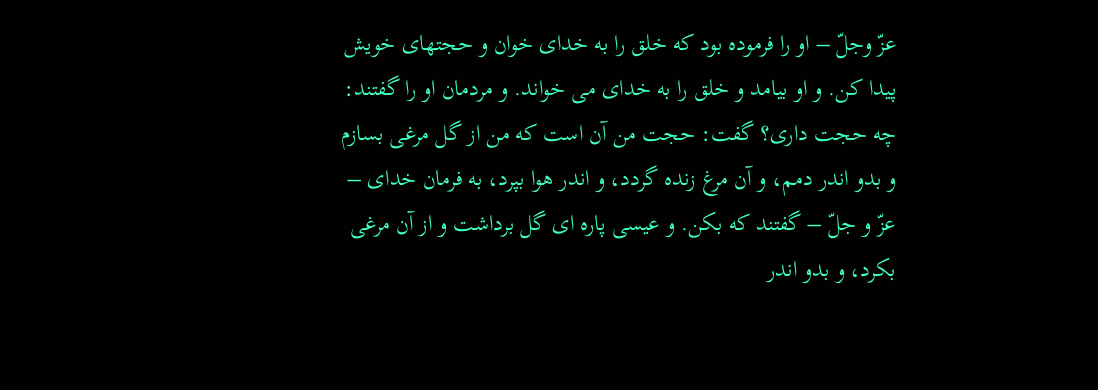عزّ وجلّ – او را فرموده بود که خلق را به خدای خوان و حجتهای خویش پیدا کن. و او بیامد و خلق را به خدای می خواند. و مردمان او را گفتند: چه حجت داری؟ گفت: حجت من آن است که من از گل مرغی بسازم و بدو اندر دمم، و آن مرغ زنده گردد، و اندر هوا بپرد، به فرمان خدای – عزّ و جلّ – گفتند که بکن. و عیسی پاره ای گل برداشت و از آن مرغی بکرد، و بدو اندر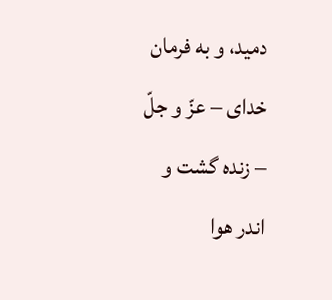دمید، و به فرمان خدای – عزّ و جلّ – زنده گشت و اندر هوا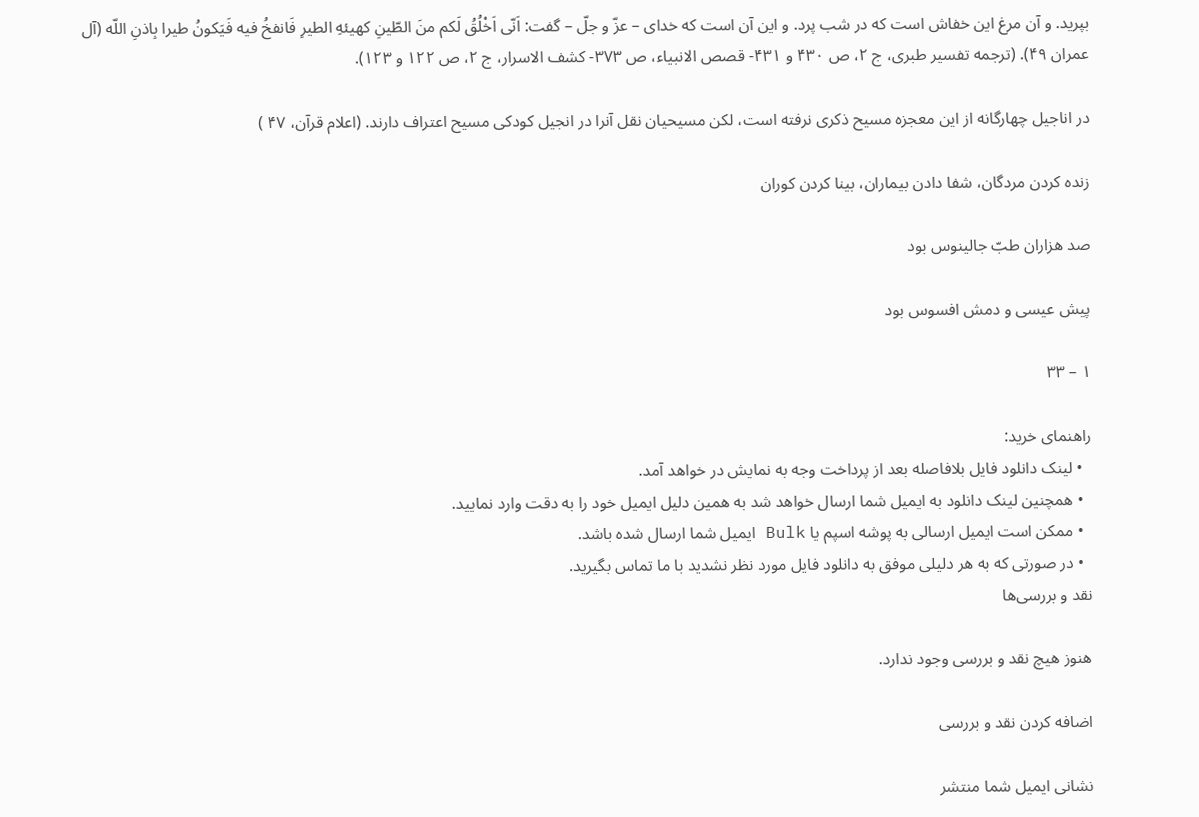بپرید. و آن مرغ این خفاش است که در شب پرد. و این آن است که خدای – عزّ و جلّ – گفت: اَنّی اَخْلُقُ لَکم منَ الطّینِ کهیئهِ الطیرِ فَانفخُ فیه فَیَکونُ طیرا بِاذنِ اللّه (آل عمران ۴۹). (ترجمه تفسیر طبری، ج ۲، ص ۴۳۰ و ۴۳۱- قصص الانبیاء، ص ۳۷۳- کشف الاسرار، ج ۲، ص ۱۲۲ و ۱۲۳).

در اناجیل چهارگانه از این معجزه مسیح ذکری نرفته است، لکن مسیحیان نقل آنرا در انجیل کودکی مسیح اعتراف دارند. (اعلام قرآن، ۴۷ )

زنده کردن مردگان، شفا دادن بیماران، بینا کردن کوران

صد هزاران طبّ جالینوس بود

پیش عیسی و دمش افسوس بود

۱ – ۳۳

راهنمای خرید:
  • لینک دانلود فایل بلافاصله بعد از پرداخت وجه به نمایش در خواهد آمد.
  • همچنین لینک دانلود به ایمیل شما ارسال خواهد شد به همین دلیل ایمیل خود را به دقت وارد نمایید.
  • ممکن است ایمیل ارسالی به پوشه اسپم یا Bulk ایمیل شما ارسال شده باشد.
  • در صورتی که به هر دلیلی موفق به دانلود فایل مورد نظر نشدید با ما تماس بگیرید.
نقد و بررسی‌ها

هنوز هیچ نقد و بررسی وجود ندارد.

اضافه کردن نقد و بررسی

نشانی ایمیل شما منتشر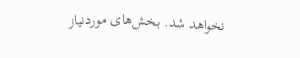نخواهد شد. بخش‌های موردنیاز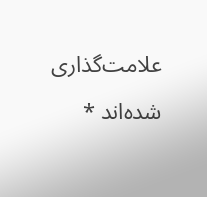علامت‌گذاری شده‌اند *